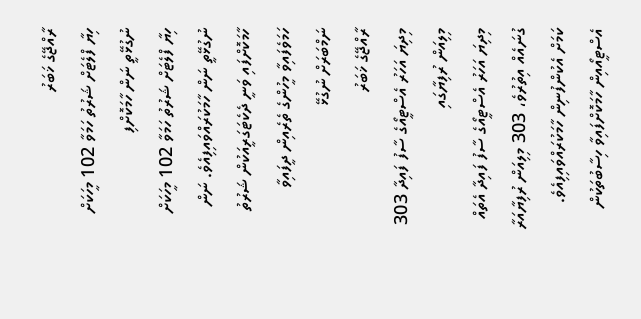ރާއްޖޭގެ ޚަބަރު
ހިޔާ ފްލެޓަށް ޝަރުތު ހަމަވާ 102 މީހަކަށް ނުގުޅޭތީ ނަން ހާމަކޮށްފި
ހިޔާ ފްލެޓަށް ޝަރުތު ހަމަވާ 102 މީހަކަށް ނުގުޅޭތީ ނަން ހާމަކުރައްވައިފިއެވެ. ނަން ހާމަކޮށްފައި ވަނީ ދެކެޓަގަރީއަކުން ޝަރުތު ހަމަވެފައިވާ މީހުންގެ ތެރެއިން ދީފައިވާ ނަމްބަރަށް ނުގުޅޭ
ރާއްޖޭގެ ޚަބަރު
މިދިޔަ އަހަރު އެސްޓީއޯގެ ސާފު ފައިދާ 303 މިލިއަން ރުފިޔާގައި
މިދިޔަ އަހަރު އެސްޓީއޯގެ ސާފު ފައިދާ އެތައް ގުނައެއް އިތުރުވެ، 303 މިލިއަން ރުފިޔާއަރާ ކަމަށް އެކުންފުނިން ހާމަކުރައްވައިފިއެވެ. އެސްޓީއޯއިން ހާމަކޮށްފައިވާ ހިސާބުތަކުން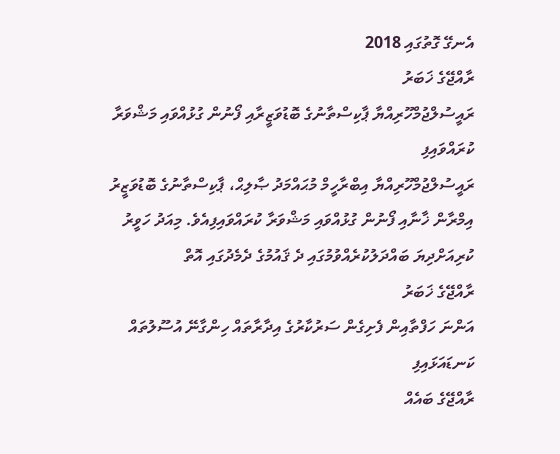އެނގޭ ގޮތުގައި 2018
ރާއްޖޭގެ ޚަބަރު
ރައީސުލްޖުމްހޫރިއްޔާ ޕާކިސްތާނުގެ ބޮޑުވަޒީރާއި ފޯނުން ގުޅުއްވައި މަޝްވަރާ ކުރައްވައިފި
ރައީސުލްޖުމްހޫރިއްޔާ އިބްރާހީމް މުޙައްމަދު ޞާލިޙް، ޕާކިސްތާނުގެ ބޮޑުވަޒީރު އިމްރާން ޚާނާއި ފޯނުން ގުޅުއްވައި މަޝްވަރާ ކުރައްވައިފިއެވެ. މިއަދު ހަވީރު ކުރިއަށްދިޔަ ބައްދަލުކުރެއްވުމުގައި ދެ ޤައުމުގެ ދެމެދުގައި އޮތް
ރާއްޖޭގެ ޚަބަރު
އަންނަ ހަފްތާއިން ފެށިގެން ސަރުކާރުގެ އިދާރާތައް ހިންގާނޭ އުސޫލުތައް ކަނޑައަޅައިފި
ރާއްޖޭގެ ބައެއް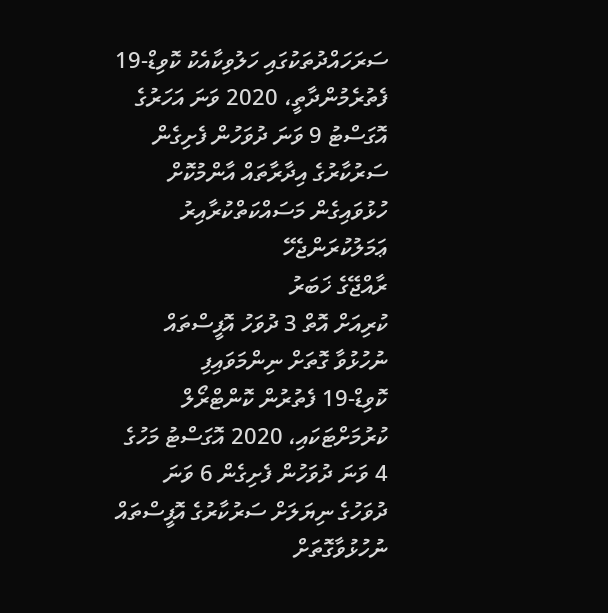ސަރަހައްދުތަކުގައި ހަލުވިކާއެކު ކޮވިޑް-19 ފެތުރެމުންދާތީ، 2020 ވަނަ އަހަރުގެ އޮގަސްޓު 9 ވަނަ ދުވަހުން ފެށިގެން ސަރުކާރުގެ އިދާރާތައް އާންމުކޮށް ހުޅުވައިގެން މަސައްކަތްކުރާއިރު ޢަމަލުކުރަންޖެހޭ
ރާއްޖޭގެ ޚަބަރު
ކުރިއަށް އޮތް 3 ދުވަހު އޮފީސްތައް ނުހުޅުވާ ގޮތަށް ނިންމަވައިފި
ކޮވިޑް-19 ފެތުރުން ކޮންޓްރޯލް ކުރުމަށްޓަކައި، 2020 އޮގަސްޓު މަހުގެ 4 ވަނަ ދުވަހުން ފެށިގެން 6 ވަނަ ދުވަހުގެ ނިޔަލަށް ސަރުކާރުގެ އޮފީސްތައް ނުހުޅުވާގޮތަށް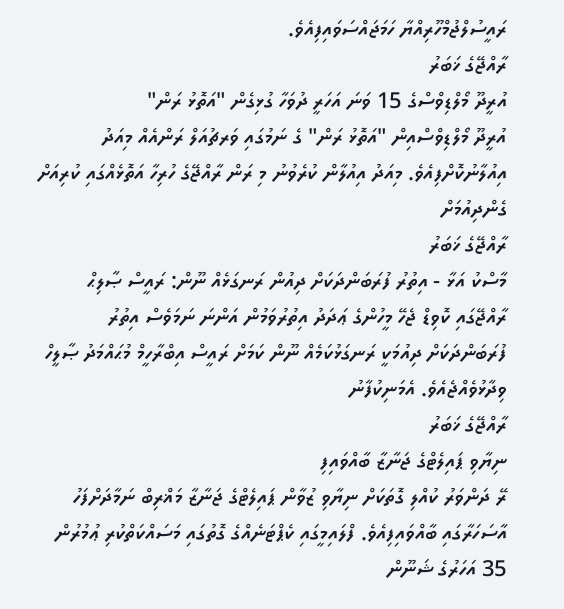ރައީސުލްޖުމްހޫރިއްޔާ ހަމަޖައްސަވައިފިއެވެ.
ރާއްޖޭގެ ޚަބަރު
އުރީދޫ މޯލްޑިވްސްގެ 15 ވަނަ އަހަރީ ދުވަހާ ގުޅިގެން "އަތޮޅު ރަން"
އުރީދޫ މޯލްޑިވްސްއިން "އަތޮޅު ރަން" ގެ ނަމުގައި ވަރޗުއަލް ރަންއެއް މިއަދު އިއުލާނުކޮށްފިއެވެ. މިއަދު އިއުލާން ކުރެވުނު މި ރަން ރާއްޖޭގެ ހުރިހާ އަތޮޅެއްގައި ކުރިއަށް ގެންދިއުމަށް
ރާއްޖޭގެ ޚަބަރު
މާސްކު އަޅާ - އިތުރު ފުރަބަންދަކަށް ދިއުން ރަނގަޅެއް ނޫން: ރައީސް ޞާލިޙް
ރާއްޖޭގައި ކޮވިޑް ޖެހޭ މީހުންގެ ޢަދަދު އިތުރުވަމުން އަންނަ ނަމަވެސް އިތުރު ފުރަބަންދަކަށް ދިއުމަކީ ރަނގަޅުކަމެއް ނޫން ކަމަށް ރައީސް އިބްރާހީމް މުޙައްމަދު ޞާލީހް ވިދާޅުވެއްޖެއެވެ. އެމަނިކުފާނު
ރާއްޖޭގެ ޚަބަރު
ނިޔާވި ޕައިލެޓްގެ ޖަނާޒާ ބާއްވައިފި
ރޭ ދަންވަރު ކުއްލި ގޮތަކަށް ނިޔާވި ޒުވާން ޕައިލެޓްގެ ޖަނާޒާ މަޣްރިބް ނަމާދަށްފަހު އާސަހަރާގައި ބާއްވައިފިއެވެ. ފްލައިމީގައި ކެޕްޓަނެއްގެ ގޮތުގައި މަސައްކަތްކުރި ޢުމުރުން 35 އަހަރުގެ ޝަނޫން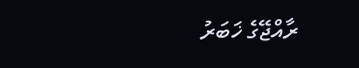ރާއްޖޭގެ ޚަބަރު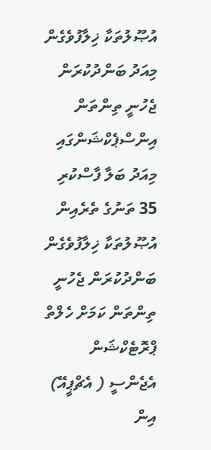އުޞޫލުތަކާ ޚިލާފުވެގެން މިއަދު ބަންދުކުރަން ޖެހުނީ ތިންތަން
އިންސްޕެކްޝަންގައި މިއަދު ބަލާ ފާސްކުރި 35 ތަނުގެ ތެރެއިން އުޞޫލުތަކާ ޚިލާފުވެގެން ބަންދުކުރަން ޖެހުނީ ތިންތަން ކަމަށް ހެލްތް ޕްރޮޓެކްޝަން އެޖެންސީ ( އެޗްޕީއޭ) އިން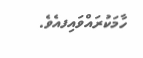ހާމަކުރައްވައިފއެވެ.